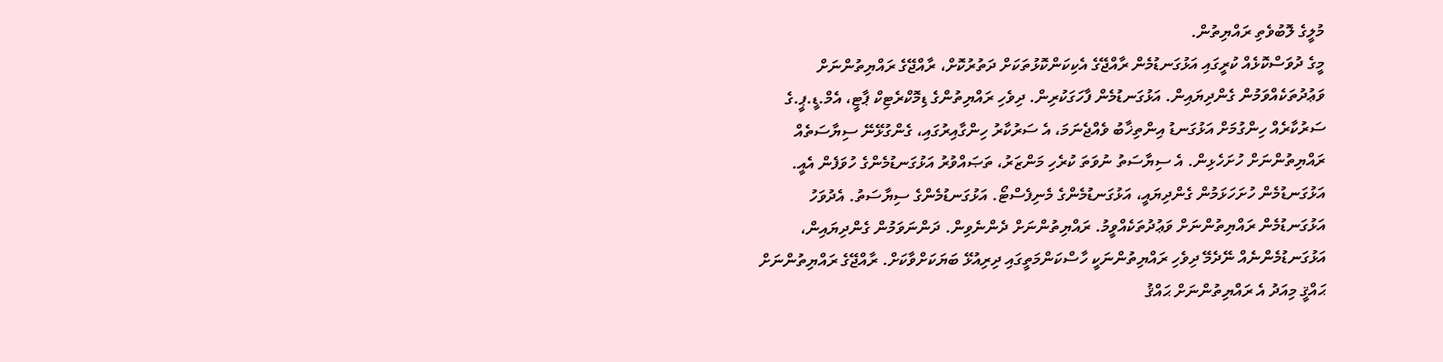މުލީގެ ލޮބުވެތި ރައްޔިތުން.
މީގެ ދުވަސްކޮޅެއް ކުރީގައި އަޅުގަނޑުމެން ރާއްޖޭގެ އެކިކަންކޮޅުތަކަށް ދަތުރުކޮށް، ރާއްޖޭގެ ރައްޔިތުންނަށް ވަޢުދުތަކެއްވަމުން ގެންދިޔައިން. އަޅުގަނޑުމެން ފާހަގަކުރިން. ދިވެހި ރައްޔިތުންގެ ޑިމޮކްރެޓިކް ޕާޓީ، އެމް.ޑީ.ޕީ.ގެ ސަރުކާރެއް ހިންގުމަށް އަޅުގަނޑު އިންތިޚާބު ވެއްޖެނަމަ، އެ ސަރުކާރު ހިންގާއިރުގައި، ގެންގުޅޭނޭ ސިޔާސަތެއް ރައްޔިތުންނަށް ހުށަހެޅިން. އެ ސިޔާސަތު ނުވަތަ ކުރެހި މަންޒަރު، ތަޞައްވުރު އަޅުގަނޑުމެންގެ ހުވަފެން އެއީ. އަޅުގަނޑުމެން ހުށަހަޅަމުން ގެންދިޔައީ، އަޅުގަނޑުމެންގެ މެނިފެސްޓޯ. އަޅުގަނޑުމެންގެ ސިޔާސަތު. އެދުވަހު އަޅުގަނޑުމެން ރައްޔިތުންނަށް ވަޢުދުތަކެއްވީމު. ރައްޔިތުންނަށް ދެންނެވިން. ދަންނަވަމުން ގެންދިޔައިން، އަޅުގަނޑުމެންނެއް ނޭދެމޭ ދިވެހި ރައްޔިތުންނަކީ ހާސްކަންމަތީގައި ދިރިއުޅޭ ބަޔަކަށްވާކަށް. ރާއްޖޭގެ ރައްޔިތުންނަށް ޙައްޤީ މިއަދު އެ ރައްޔިތުންނަށް ޙައްޤު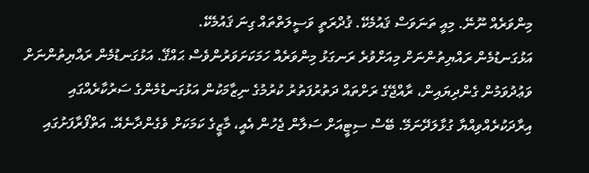މިންވަރެއް ނޫނޭ. މިއީ ތަނަވަސް ޤައުމެކޭ. ޤުދްރަތީ ވަސީލަތްތައް ގިނަ ޤައުމެކޭ.
އަޅުގަނޑުމެން ރައްޔިތުންނަށް މިއަށްވުރެ ރަނގަޅު މިންވަރެއް ހަމަކަށަވަރުންވެސް ޙައްޤޭ. އަޅުގަނޑުމެން ރައްޔިތުންނަށް ވަޢުދުވަމުން ގެންދިޔައިން، ރާއްޖޭގެ ރަށްތައް ދަތުރުފަތުރު ކުރުމުގެ ނިޒާމަކުން އަޅުގަނޑުމެންގެ ސަރުކާރެއްގައި އިރާދަކުރެއްވިއްޔާ ގުޅާލަދޭނަމޭ. ބޭސް ސިޓީއަށް ސަލާން ޖެހުން އެއީ، މާޒީގެ ކަމަކަށް ވެގެންދާނެއޭ. އަތްފޯރާފަށުގައި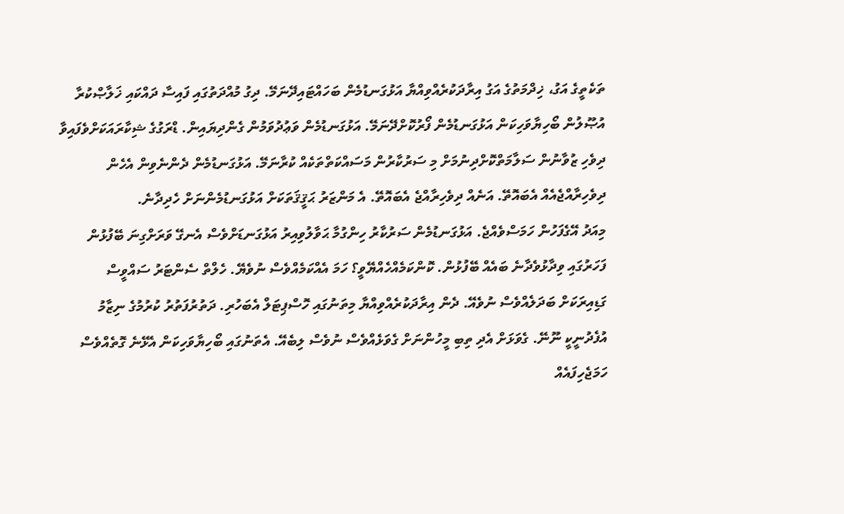ތަކެތީގެ އަގު، ޚިދްމަތުގެ އަގު އިރާދަކުރެއްވިއްޔާ އަޅުގަނޑުމެން ބަހައްޓައިދޭނަމޭ. ދިގު މުއްދަތުގައި ފައިސާ ދައްކައި ޚަލާޞްކުރާ އުޞޫލުން ބޯހިޔާވަހިކަން އަޅުގަނޑުމެން ފޯރުކޮށްދޭނަމޭ. އަޅުގަނޑުމެން ވަޢުދުވަމުން ގެންދިޔައިން. ޑްރަގުގެ ޝިކާރައަކަށްވެފައިވާ ދިވެހި ޒުވާނުން ސަލާމަތްކޮށްދިނުމަށް މި ސަރުކާރުން މަސައްކަތްތަކެއް ކުރާނަމޭ. އަޅުގަނޑުމެން ދެންނެވިން އެހެން ދިވެހިރާއްޖެއެއް އެބައޮތޭ. އަނެއް ދިވެހިރާއްޖެ އެބައޮތޭ. އެ މަންޒަރު ޙަޤީޤަތަކަށް އަޅުގަނޑުމެންނަށް ހެދިދާނެ.
މިއަދު އޭގެފަހުން ހަމަސްވެއްޖެ. އަޅުގަނޑުމެން ސަރުކާރު ހިންގުމާ ޙަވާލުވިއިރު އަޅުގަނޑަށްވެސް އެނގޭ ވަރަށްގިނަ ބޭފުޅުން ފަހަރުގައި ވިދާޅުވެދާނެ ބައެއް ބޭފުޅުން. ކޮންކަމެއްހެއްޔޭވީ؟ ހަމަ އެއްކަމެއްވެސް ނުވެޔޭ. ހެލްތް ސެންޓަރު ސައްވީސް ގަޑިއިރަކަށް ބަދަލެއްވެސް ނުވެއޭ. ދެން އިރާދަކުރެއްވިއްޔާ މިތަނުގައި ހޮސްޕިޓަލް އެބަހުރި. ދަތުރުފަތުރު ކުރުމުގެ ނިޒާމު އުފެދުނީކީ ނޫނޭ. ގެވަޅަށް އެދި ތިބި މީހުންނަށް ގެވަޅެއްވެސް ނުވެސް ލިބެއޭ. އެތަނުގައި ބޯހިޔާވަހިކަން އެޅޭނެ ގޮތެއްވެސް ހަމަޖެހިފައެއް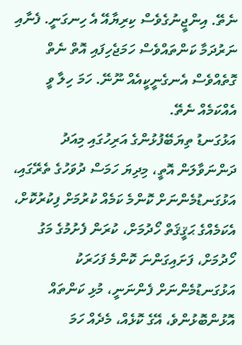ނެތޭ. އިންޖީނުގެވެސް ކިރިޔާއޭ އެ ހިނގަނީ. ފެނާއި ނަރުދަމާ ކަންތައްވެސް ހަމަޖެހިފައި އޮތް ނެތް ގޮތެއްވެސް އެނގެނީކީއެއް ނޫނޭ. ހަމަ ހިލާ ވީ އެއްކަމެއް ނެތޭ.
އަޅުގަނޑު ތިޔަބޭފުޅުންގެ އަރިހުގައި މިއަދު ދަންނަވާލަން އޮތީ، މިދިޔަ ހަމަސް ދުވަހުގެ ތެރޭގައި، އަޅުގަނޑުމެންނަށް ކޮންމެ ކަމެއް ކުރުމަށް ފިކުރުކޮށް، އެކަމެއްގެ ޙަޤީޤަތް ހޯދުމަށް، ކުރަން ފެށުމުގެ މަގު ހޯދުމަށް، ފަށައިގަންނަ ކޮންމެ ފަހަރަކު އަޅުގަނޑުމެންނަށް ފެންނަނީ، މުޅި ކަންތައް އޮޅުންބޮޅުންވެ، އޭގެ ކޮޅެއް، މެދެއް ހަމަ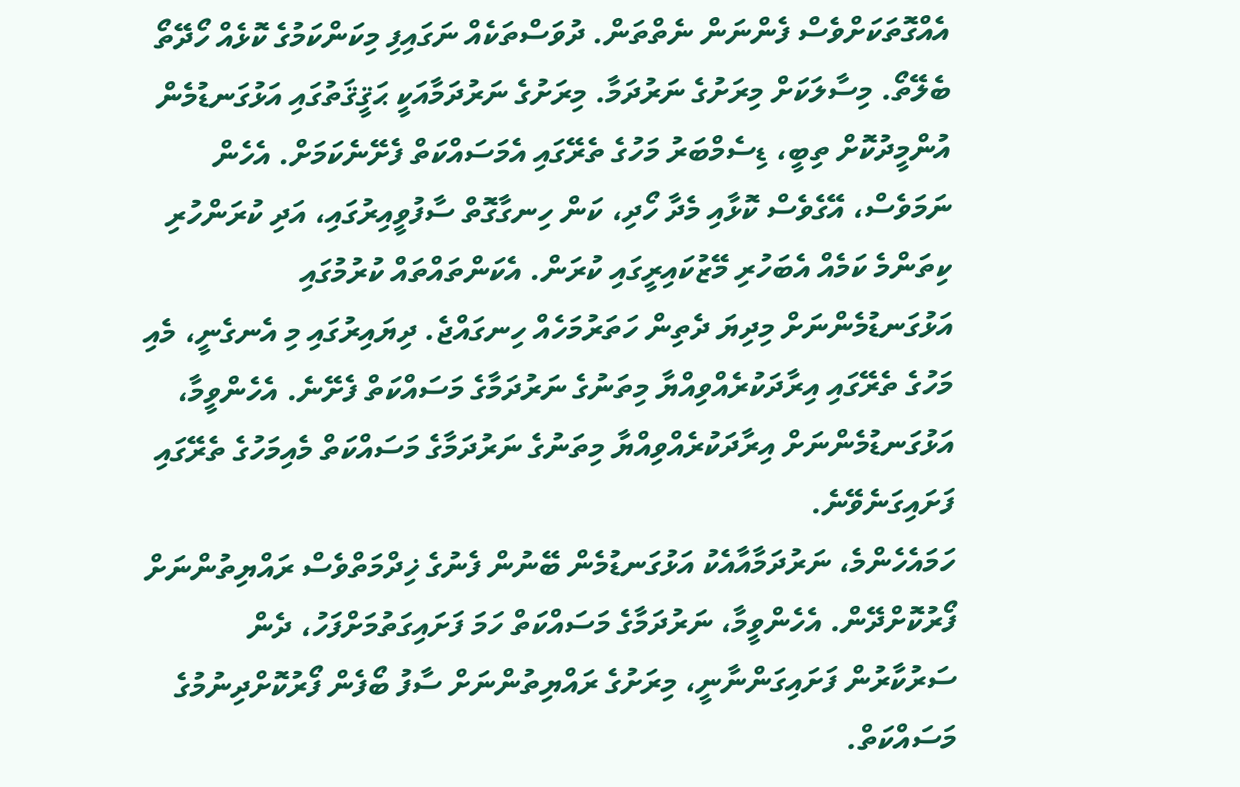އެއްގޮތަކަށްވެސް ފެންނަން ނެތްތަން. ދުވަސްތަކެއް ނަގައިފި މިކަންކަމުގެ ކޮޅެއް ހޯދޭތޯ ބެލޭތޯ. މިސާލަކަށް މިރަށުގެ ނަރުދަމާ. މިރަށުގެ ނަރުދަމާއަކީ ޙަޤީޤަތުގައި އަޅުގަނޑުމެން އުންމީދުކޮށް ތިބީ، ޑިސެމްބަރު މަހުގެ ތެރޭގައި އެމަސައްކަތް ފެށޭނެކަމަށް. އެހެން ނަމަވެސް، އޭގެވެސް ކޮޅާއި މެދާ ހޯދި، ކަން ހިނގާގޮތް ސާފުވީއިރުގައި، އަދި ކުރަންހުރި ކިތަންމެ ކަމެއް އެބަހުރި މޭޒުކައިރީގައި ކުރަން. އެކަންތައްތައް ކުރުމުގައި އަޅުގަނޑުމެންނަށް މިދިޔަ ދެތިން ހަތަރުމަހެއް ހިނގައްޖެ. ދިޔައިރުގައި މި އެނގެނީ، މެއި މަހުގެ ތެރޭގައި އިރާދަކުރެއްވިއްޔާ މިތަނުގެ ނަރުދަމާގެ މަސައްކަތް ފެށޭނެ. އެހެންވީމާ، އަޅުގަނޑުމެންނަށް އިރާދަކުރެއްވިއްޔާ މިތަނުގެ ނަރުދަމާގެ މަސައްކަތް މެއިމަހުގެ ތެރޭގައި ފަށައިގަނެވޭނެ.
ހަމައެހެންމެ، ނަރުދަމާއާއެކު އަޅުގަނޑުމެން ބޭނުން ފެނުގެ ޚިދްމަތްވެސް ރައްޔިތުންނަށް ފޯރުކޮށްދޭން. އެހެންވީމާ، ނަރުދަމާގެ މަސައްކަތް ހަމަ ފަށައިގަތުމަށްފަހު، ދެން ސަރުކާރުން ފަށައިގަންނާނީ، މިރަށުގެ ރައްޔިތުންނަށް ސާފު ބޯފެން ފޯރުކޮށްދިނުމުގެ މަސައްކަތް.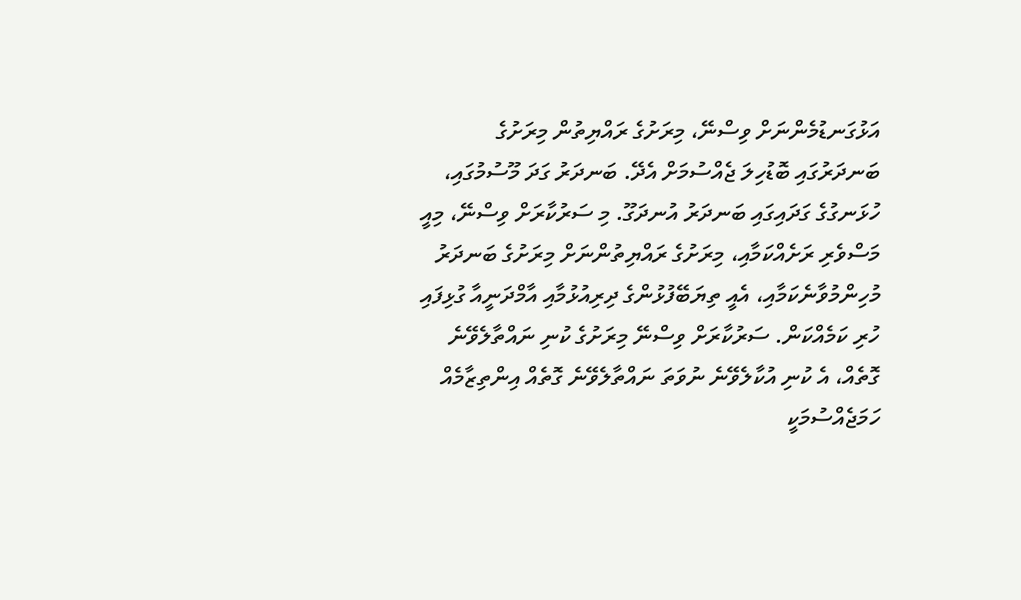އަޅުގަނޑުމެންނަށް ވިސްނޭ، މިރަށުގެ ރައްޔިތުން މިރަށުގެ ބަނދަރުގައި ބޮޑުހިލަ ޖެއްސުމަށް އެދޭ. ބަނދަރު ގަދަ މޫސުމުގައި، ހުޅަނގުގެ ގަދައިގައި ބަނދަރު އުނދަގޫ. މި ސަރުކާރަށް ވިސްނޭ، މިއީ މަސްވެރި ރަށެއްކަމާއި، މިރަށުގެ ރައްޔިތުންނަށް މިރަށުގެ ބަނދަރު މުހިންމުވާނެކަމާއި، އެއީ ތިޔަބޭފުޅުންގެ ދިރިއުޅުމާއި އާމްދަނީއާ ގުޅިފައި ހުރި ކަމެއްކަން. ސަރުކާރަށް ވިސްނޭ މިރަށުގެ ކުނި ނައްތާލެވޭނެ ގޮތެއް، އެ ކުނި އުކާލެވޭނެ ނުވަތަ ނައްތާލެވޭނެ ގޮތެއް އިންތިޒާމެއް ހަމަޖެއްސުމަކީ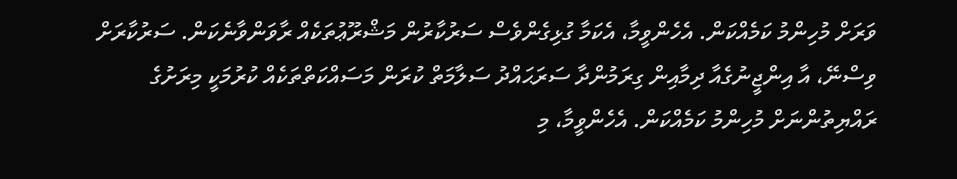ވަރަށް މުހިންމު ކަމެއްކަން. އެހެންވީމާ، އެކަމާ ގުޅިގެންވެސް ސަރުކާރުން މަޝްރޫޢުތަކެއް ރާވަންވާނެކަން. ސަރުކާރަށް ވިސްނޭ، އާ އިންޖީނުގެއާ ދިމާއިން ގިރަމުންދާ ސަރަޙައްދު ސަލާމަތް ކުރަން މަސައްކަތްތަކެއް ކުރުމަކީ މިރަށުގެ ރައްޔިތުންނަށް މުހިންމު ކަމެއްކަން. އެހެންވީމާ، މި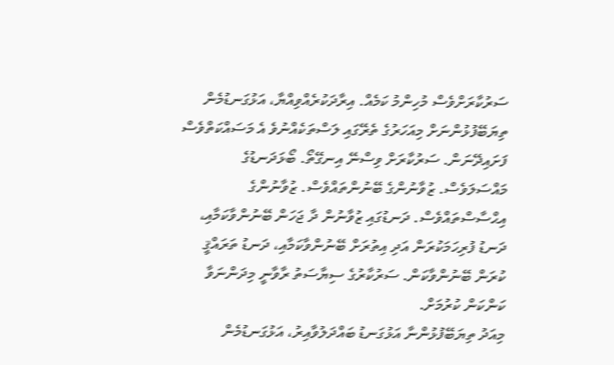ސަރުކާރަށްވެސް މުހިންމު ކަމެއް. އިރާދަކުރެއްވިއްޔާ، އަޅުގަނޑުމެން ތިޔަބޭފުޅުންނަށް މިއަހަރުގެ ތެރޭގައި ލަސްތަކެއްނުވެ އެ މަސައްކަތްވެސް ފަށައިދޭނަން. ސަރުކާރަށް ވިސްނޭ އިނގޭތޯ. ބޯޅަދަނޑުގެ މައްސަލަވެސް. ޒުވާނުންގެ ބޭނުންތައްވެސް. ޒުވާނުންގެ އިޙްސާސްތައްވެސް. ދަނޑުގައި ޒުވާނުން ދާ ޖަހަން ބޭނުންވާކަމާއި، ދަނޑު ފުރިހަމަކުރަން އަދި އިތުރަށް ބޭނުންވާކަމާއި، ދަނޑު ތަރައްޤީ ކުރަން ބޭނުންވާކަން. ސަރުކާރުގެ ސިޔާސަތު ރާވާނީ މިދަންނަވާ ކަންކަން ކުރުމަށް.
މިއަދު ތިޔަބޭފުޅުންނާ އަޅުގަނޑު ބައްދަލުވާއިރު، އަޅުގަނޑުމެން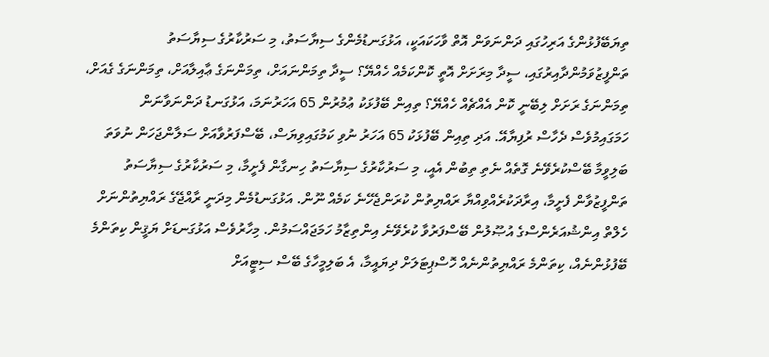ތިޔަބޭފުޅުންގެ އަރިހުގައި ދަންނަވަން އޮތް ވާހަކައަކީ، އަޅުގަނޑުމެންގެ ސިޔާސަތު، މި ސަރުކާރުގެ ސިޔާސަތު ތަންފީޒުވަމުންދާއިރުގައި، ސީދާ މިރަށަށް އޮތީ ކޮންކަމެއް ހެއްޔޭ؟ ސީދާ ތިމަންނައަށް، ތިމަންނަގެ ޢާއިލާއަށް، ތިމަންނަގެ ގެއަށް، ތިމަންނަގެ ރަށަށް ލިބޭނީ ކޮން އެއްޗެއް ހެއްޔޭ؟ ތިއިން ބޭފުޅަކު ޢުމުރުން 65 އަހަރުނަމަ، އަޅުގަނޑު ދަންނަވާނަން ހަމަގައިމުވެސް ދެހާސް ރުފިޔާއޭ. އަދި ތިއިން ބޭފުޅަކު 65 އަހަރު ނުވި ކަމުގައިވިޔަސް، ބޭސްފަރުވާއަށް ސަލާންޖަހަން ނުވަތަ ބަލިވީމާ ބޭސްކުރެވޭނެ ގޮތެއް ނެތި ތިބުން އެއީ، މި ސަރުކާރުގެ ސިޔާސަތު ހިނގާން ފެށީމާ، މި ސަރުކާރުގެ ސިޔާސަތު ތަންފީޒުވާން ފެށީމާ، އިރާދަކުރެއްވިއްޔާ ރައްޔިތުން ކުރަންޖެހޭނެ ކަމެއް ނޫން. އަޅުގަނޑުމެން މިދަނީ ރާއްޖޭގެ ރައްޔިތުންނަށް ހެލްތް އިންޝުއަރެންސްގެ އުޞޫލުން ބޭސްފަރުވާ ކުރެވޭނެ އިންތިޒާމު ހަމަޖައްސަމުން. މިހާރުވެސް އަޅުގަނޑަށް ޔަޤީން ކިތަންމެ ބޭފުޅުންނެއް، ކިތަންމެ ރައްޔިތުންނެއް ހޮސްޕިޓަލަށް ދިޔައީމާ، އެ ބަލިމީހާގެ ބޭސް ސިޓީއަށް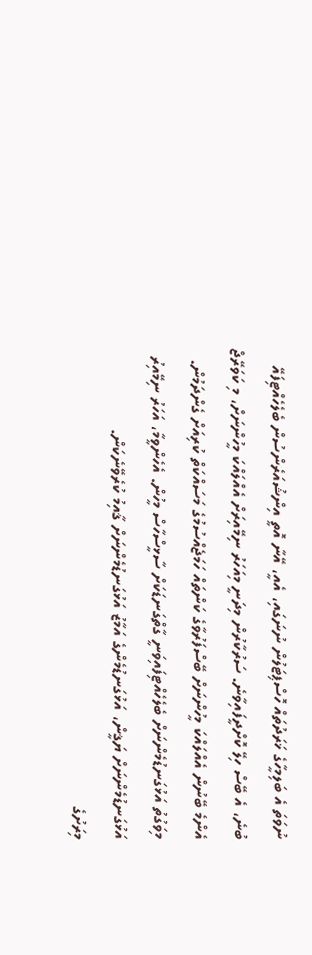ނުވަތަ އެ ބަލިމީހާގެ ޚަރަދުތައް ހޮސްޕިޓަލުން ނުނަގައި، އެއީ، އޭނާ އޮތީ އިންޝުއަރެންސުން ބެލެހެއްޓިފައޭ ބުނެ، އެ ބޭސް ހިލޭ ކޮށްދީފައިވާނެ. ސަރުކާރުން މިދަނީ މިއަހަރު ނިމޭއިރަށް އެއްލައްކަ މީހުންނަށް، މި ކަވަރޭޖް އެންމެ ބޭނުން އެއްލައްކަ މީހުންނަށް ބޭސްފަރުވާގެ ކަންތައް ހަމަޖެއްސުމުގެ މަސައްކަތް ކުރިއަށް ގެންދަމުން. މިވަގުތު އަޅުގަނޑުމެންނަށް ބެލެހެއްޓިފައިވަނީ ގާތްގަނޑަކަށް ސާޅީސްހާސް މީހުން. އެހެންވީމާ، އަހަރު ނިމޭއިރު އަޅުގަނޑުމެންނަށް ޔަޤީން، އަޅުގަނޑުމެންގެ އަމާޒު އަޅުގަނޑުމެންނަށް ޤާއިމު ކުރެވޭނެކަން.
މިރަށުގެ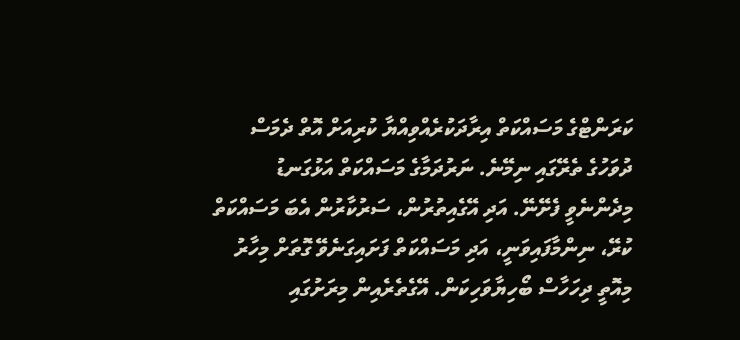ކަރަންޓްގެ މަސައްކަތް އިރާދަކުރެއްވިއްޔާ ކުރިއަށް އޮތް ދެމަސް ދުވަހުގެ ތެރޭގައި ނިމޭނެ. ނަރުދަމާގެ މަސައްކަތް އަޅުގަނޑު މިދެންނެވީ ފެށޭނޭ. އަދި އޭގެއިތުރުން، ސަރުކާރުން އެބަ މަސައްކަތް ކުރޭ، ނިންމާފައިވަނީ، އަދި މަސައްކަތް ފަށައިގަނެވޭ ގޮތަށް މިހާރު މިއޮތީ ދިހަހާސް ބޯހިޔާވަހިކަން. އޭގެތެރެއިން މިރަށުގައި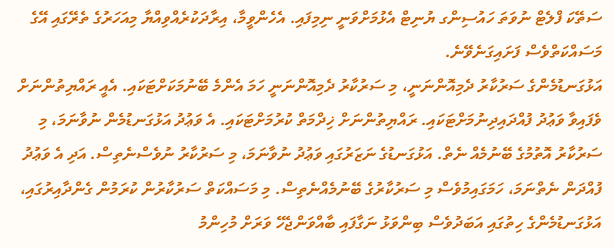ސަތޭކަ ފްލެޓް ނުވަތަ ހައުސިންގ ޔުނިޓް އެޅުމަށްވަނީ ނިމިފައި. އެހެންވީމާ، އިރާދަކުރެއްވިއްޔާ މިއަހަރުގެ ތެރޭގައި އޭގެ މަސައްކަތްވެސް ފަށައިގަނެވޭނެ.
އަޅުގަނޑުމެންގެ ސަރުކާރު ދެމިއޮންނަނީ، މި ސަރުކާރު ދެމިއޮންނަނީ ހަމަ އެންމެ ބޭނުމަކަށްޓަކައި. އެއީ ރައްޔިތުންނަށް ވެފައިވާ ވަޢުދު ފުއްދައިދިނުމަށްޓަކައި. ރައްޔިތުންނަށް ޚިދްމަތް ކުރުމަށްޓަކައި. އެ ވަޢުދު އަޅުގަނޑުމެން ނުވާނަމަ، މި ސަރުކާރު އޮތުމުގެ ބޭނުމެއް ނެތް. އަޅުގަނޑުގެ ނަޒަރުގައި ވަޢުދު ނުވާނަމަ، މި ސަރުކާރު ނުވެސްނެތިސް. އަދި އެ ވަޢުދު ފުއްދަން ނެތްނަމަ، ހަމަގައިމުވެސް މި ސަރުކާރުގެ ބޭނުމެއްނެތިސް. މި މަސައްކަތް ސަރުކާރުން ކުރަމުން ގެންދާއިރުގައި، އަޅުގަނޑުމެންގެ ހިތުގައި އަބަދުވެސް ބިންވަޅު ނަގާފައި ބާއްވަންޖެހޭ ވަރަށް މުހިންމު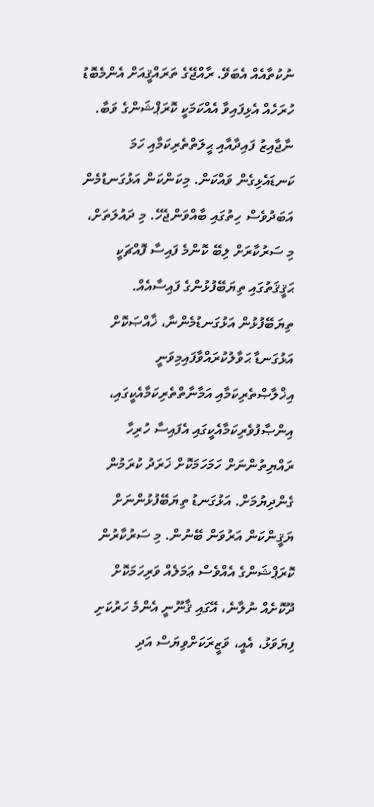ނުކުތާއެއް އެބަވޭ. ރާއްޖޭގެ ތަރައްޤީއަށް އެންމެބޮޑު ހުރަހެއް އެޅިފައިވާ އެއްކަމަކީ ކޮރަޕްޝަންގެ ވަބާ. ނާޖާއިޒު ފައިދާއާއި ޙީލަތްތެރިކަމާއި ހަމަ ކަނޑައެޅިގެން ވައްކަން. މިކަންކަން އަޅުގަނޑުމެން އަބަދުވެސް ހިތުގައި ބާއްވަންޖެހޭ. މި ދައުލަތަށް، މި ސަރުކާރަށް ލިބޭ ކޮންމެ ފައިސާ ފޮއްޗަކީ ޙަޤީޤަތުގައި ތިޔަބޭފުޅުންގެ ފައިސާއެއް. ތިޔަބޭފުޅުން އަޅުގަނޑުމެންނާ، ޚާއްޞަކޮށް އަޅުގަނޑާ ޙަވާލުކުރައްވާފައިމިވަނީ އިޚްލާޞްތެރިކަމާއި އަމާނާތްތެރިކަމާއެކީގައި، އިންޞާފުވެރިކަމާއެކީގައި އެފައިސާ ހުރިހާ ރައްޔިތުންނަށް ހަމަހަމަކޮށް ޚަރަދު ކުރަމުން ގެންދިޔުމަށް. އަޅުގަނޑު ތިޔަބޭފުޅުންނަށް ޔަޤީންކަން އަރުވަން ބޭނުން. މި ސަރުކާރުން ކޮރަޕްޝަންގެ އެއްވެސް ޢަމަލެއް ވަރިހަމަކޮށް ދޫކޮށެއް ނުލާނެ، އޭގައި ޤާނޫނީ އެންމެ ހަރުކަށި ފިޔަވަޅު، އެއީ، ވަޒީރަކަށްވިޔަސް އަދި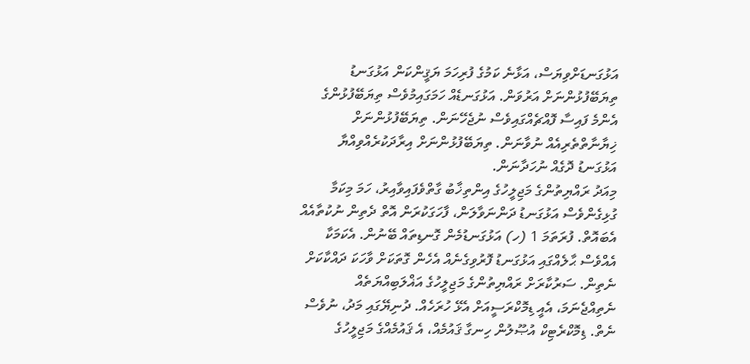އަޅުގަނޑަށްވިޔަސް، އަޅާނެ ކަމުގެ ފުރިހަމަ ޔަޤީންކަން އަޅުގަނޑު ތިޔަބޭފުޅުންނަށް އަރުވަން. އަޅުގަނޑެއް ހަމަގައިމުވެސް ތިޔަބޭފުޅުންގެ އެންމެ ފައިސާ ފޮއްޗެއްގައިވެސް ނުޖެހޭނަން. ތިޔަބޭފުޅުންނަށް ޚިޔާނާތްތެރިއެއް ނުވާނަން. ތިޔަބޭފުޅުންނަށް އިރާދަކުރެއްވިއްޔާ އަޅުގަނޑު ދޮގެއް ނުހަދާނަން.
މިއަދު ރައްޔިތުންގެ މަޖިލީހުގެ އިންތިޚާބު ގާތްވެފައިވާއިރު، ހަމަ މިކަމާ ގުޅިގެންވެސް އަޅުގަނޑު ދަންނަވާލަން، ފާހަގަކުރަން އޮތް ދެތިން ނުކުތާއެއް އެބައޮތް. ފުރަތަމަ 1 (ހ) އަޅުގަނޑުމެން ގޮނޑިތައް ބޭނުން. އެކަމަކާ އެއްވެސް ޙާލެއްގައި އަޅުގަނޑު ފޮރުވިގެނެއް އެހެން ގޮތަކަށް ވާހަކަ ދައްކާކަށް ނެތިން. ސަރުކާރަށް ރައްޔިތުންގެ މަޖިލީހުގެ އަޣްލަބިއްޔަތެއް ނެތިއްޖެނަމަ، އެއީ ޑިމޮކްރަސީއަށް އެޅޭ ހުރަހެއް. ދުނިޔޭގައި މަދު، ނުވެސް ނެތް. ޑިމޮކްރެޓިކް އުޞޫލުން ހިނގާ ޤައުމެއް، އެ ޤައުމެއްގެ މަޖިލީހުގެ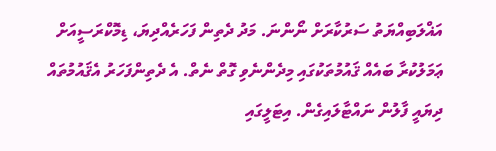އަޣްލަބިއްޔަތު ސަރުކާރަށް ނޯންނަ. މަދު ދެތިން ފަހަރެއްދިޔަ، ޑިމޮކްރަސީއަށް ޢަމަލުކުރާ ބައެއް ޤައުމުތަކުގައި މިދެންނެވި ގޮތް ނެތް. އެ ދެތިންފަހަރު އެޤައުމުތައް ދިޔައީ ފާލުން ނައްޓާލައިގެން. އިޓަލީގައި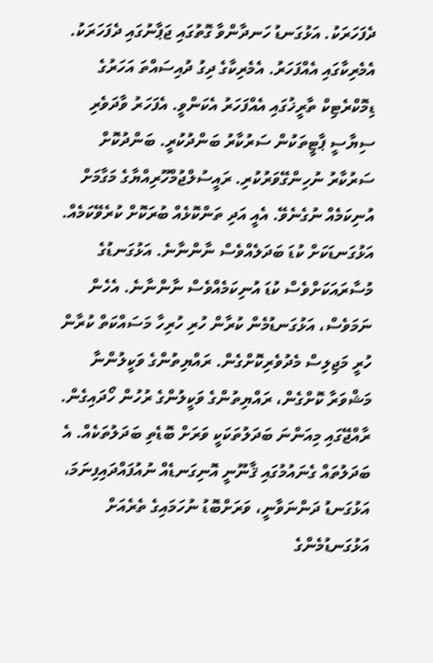ދެފަހަރަކު. އަޅުގަނޑު ހަނދާންވާ ގޮތުގައި ޖަޕާނުގައި ދެފަހަރަކު. އެމެރިކާގައި އެއްފަހަރު. އެމެރިކާގެ ދިގު ދުއިސައްތަ އަހަރުގެ ޑިމޮކްރެޓިކް ތާރީޚުގައި އެއްފަހަރު އެކަންވީ. އެފަހަރު ވާދަވެރި ސިޔާސީ ޕާޓީތަކުން ސަރުކާރު ބަންދުކުރީ. ބަންދުކޮށް ސަރުކާރު ނުހިންގޭވަރުކުރި. ރައީސުލްޖުމްހޫރިއްޔާގެ މަގާމަށް އުނިކަމެއް ނުގެނެވޭ. އެއީ އަދި ތަންކޮޅެއް ބުރަކޮށް ކުރެވޭކަމެއް.
އަޅުގަނޑަކަށް ކުޑަ ބަދަލެއްވެސް ނާންނާނެ. އަޅުގަނޑުގެ މުސާރައަކަށްވެސް ކުޑަ އުނިކަމެއްވެސް ނާންނާނެ. އެހެން ނަމަވެސް، އަޅުގަނޑުމެން ކުރާން ހުރި ހުރިހާ މަސައްކަތް ކުރާން ހުރީ މަޖިލިސް މެދުވެރިކޮށްގެން. ރައްޔިތުންގެ ވަކީލުންނާ މަޝްވަރާ ކޮށްގެން، ރައްޔިތުންގެ ވަކީލުންގެ ރުހުން ހޯދައިގެން. ރާއްޖޭގައި މިއަންނަ ބަދަލުތަކަކީ ވަރަށް ބޮޑެތި ބަދަލުތަކެއް. އެ ބަދަލުތައް ގެނައުމުގައި ޤާނޫނީ އޮނިގަނޑެއް ނުއުފައްދައިފިނަމަ، އަޅުގަނޑު ދަންނަވާނީ، ވަރަށްބޮޑު ނުހަމައިގެ ތެރެއަށް އަޅުގަނޑުމެންގެ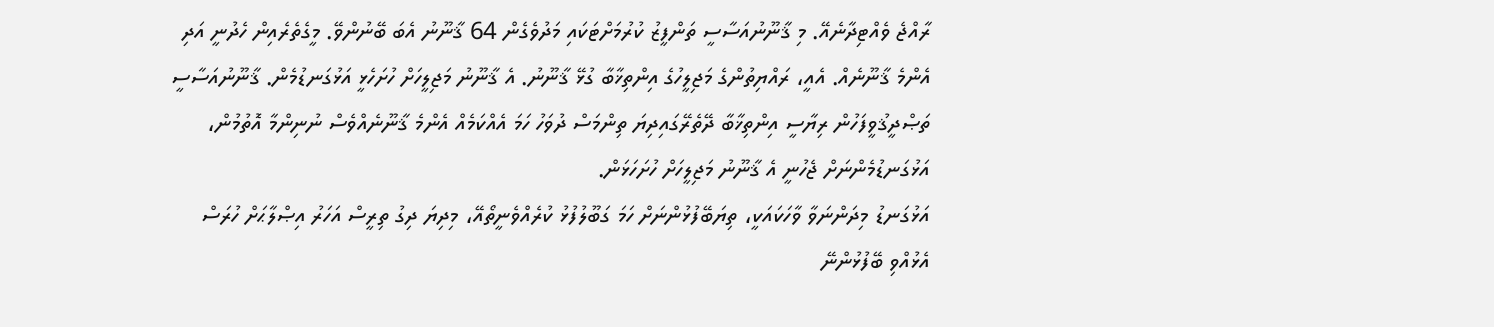ރާއްޖެ ވެއްޓިދާނެއޭ. މި ޤާނޫނުއަސާސީ ތަންފީޒު ކުރުމަށްޓަކައި މަދުވެގެން 64 ޤާނޫނު އެބަ ބޭނުންވޭ. މީގެތެރެއިން ހެދުނީ އަދި އެންމެ ޤާނޫނެއް. އެއީ، ރައްޔިތުންގެ މަޖިލީހުގެ އިންތިޚާބާ ގުޅޭ ޤާނޫނު. އެ ޤާނޫނު މަޖިލީހަށް ހުށަހެޅީ އަޅުގަނޑުމެން. ޤާނޫނުއަސާސީ ތަޞްދީޤުވީފަހުން ރިޔާސީ އިންތިޚާބާ ދޭތެރޭގައިދިޔަ ތިންމަސް ދުވަހު ހަމަ އެއްކަމެއް އެންމެ ޤާނޫނެއްވެސް ނުނިންމާ އޮތުމުން، އަޅުގަނޑުމެންނަށް ޖެހުނީ އެ ޤާނޫނު މަޖިލީހަށް ހުށަހަޅަން.
އަޅުގަނޑު މިދަންނަވާ ވާހަކައަކީ، ތިޔަބޭފުޅުންނަށް ހަމަ ގަބޫލުފުޅު ކުރެއްވެނީތޯއޭ، މިދިޔަ ދިގު ތިރީސް އަހަރު އިޞްލާޙަށް ހުރަސް އެޅުއްވި ބޭފުޅުންނޭ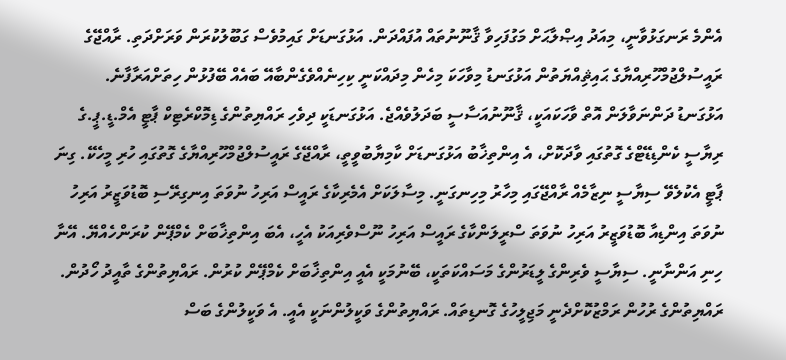އެންމެ ރަނގަޅުވާނީ، މިއަދު އިޞްލާޙަށް މަގުފަހިވާ ޤާނޫނުތައް އުފައްދަން. އަޅުގަނޑަށް ގައިމުވެސް ގަބޫލުކުރަން ވަރަށްދަތި. ރާއްޖޭގެ ރައީސުލްޖުމްހޫރިއްޔާގެ ޙައިޘިއްޔަތުން އަޅުގަނޑު މިވާހަކަ މިހެން މިދައްކަނީ ކިހިނެއްވެގެންބާއޭ ބައެއް ބޭފުޅުން ހިތަށްއަރާފާނެ.
އަޅުގަނޑު ދަންނަވާލަން އޮތް ވާހަކައަކީ، ޤާނޫނުއަސާސީ ބަދަލުވެއްޖެ. އަޅުގަނޑަކީ ދިވެހި ރައްޔިތުންގެ ޑިމޮކްރެޓިކް ޕާޓީ އެމް.ޑީ.ޕީ.ގެ ރިޔާސީ ކެންޑިޑޭޓްގެ ގޮތުގައި ވާދަކޮށް، އެ އިންތިޚާބު އަޅުގަނޑަށް ކާމިޔާބުވީތީ، ރާއްޖޭގެ ރައީސުލްޖުމްހޫރިއްޔާގެ ގޮތުގައި ހުރި މީހެކޭ. ގިނަ ޕާޓީ އެކުލެވޭ ސިޔާސީ ނިޒާމެއް ރާއްޖޭގައި މިހާރު މިހިނގަނީ. މިސާލަކަށް އެމެރިކާގެ ރައީސް އަރިހު ނުވަތަ އިނގިރޭސި ބޮޑުވަޒީރު އަރިހު ނުވަތަ އިންޑިއާ ބޮޑުވަޒީރު އަރިހު ނުވަތަ ސްރީލަންކާގެ ރައީސް އަރިހު ނޫސްވެރިއަކު އެހީ، އެބަ އިންތިޚާބަށް ކެމްޕޭން ކުރަންހެއްޔޭ. އޭނާ ހިނި އަންނާނީ. ސިޔާސީ ވެރިންގެ ލީޑަރުންގެ މަސައްކަތަކީ، ބޭނުމަކީ އެއީ އިންތިޚާބަށް ކެމްޕޭން ކުރުން. ރައްޔިތުންގެ ތާއީދު ހޯދުން. ރައްޔިތުންގެ ރުހުން ރަމްޒުކޮށްދެނީ މަޖިލީހުގެ ގޮނޑިތައް. ރައްޔިތުންގެ ވަކީލުންނަކީ އެއީ. އެ ވަކީލުންގެ ބަސް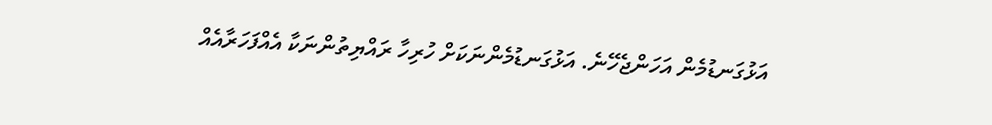އަޅުގަނޑުމެން އަހަންޖެހޭނެ. އަޅުގަނޑުމެންނަކަށް ހުރިހާ ރައްޔިތުންނަކާ އެއްފަހަރާއެއް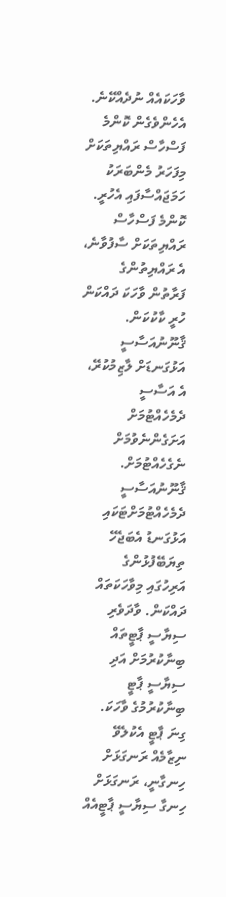ވާހަކައެއް ނުދެއްކޭނެ. އެހެންވެގެން ކޮންމެ ފަސްހާސް ރައްޔިތަކަށް މިފަހަރު މެންބަރަކު ހަމަޖައްސާފައި އެހުރީ. ކޮންމެ ފަސްހާސް ރައްޔިތަކަށް ސާފުވާނެ، އެ ރައްޔިތުންގެ ފަރާތުން ވާހަކަ ދައްކަން ހުރީ ކާކުކަން.
ޤާނޫނުއަސާސީ އަޅުގަނޑަށް ލާޒިމުކުރޭ، އެ އަސާސީ ދެމެހެއްޓުމަށް އަށަގެންނެވުމަށް ނެގެހެއްޓުމަށް. ޤާނޫނުއަސާސީ ދެމެހެއްޓުމަށްޓަކައި އަޅުގަނޑު އެބަޖެހޭ ތިޔަބޭފުޅުންގެ އަރިހުގައި މިވާހަކަތައް ދައްކަން. ވާދަވެރި ސިޔާސީ ޕާޓީތައް ބިނާކުރުމަށް އަދި ސިޔާސީ ޕާޓީ ބިނާކުރުމުގެ ވާހަކަ. ގިނަ ޕާޓީ އެކުލެވޭ ނިޒާމެއް ރަނގަޅަށް ހިނގާނީ، ރަނގަޅަށް ހިނގާ ސިޔާސީ ޕާޓީއެއް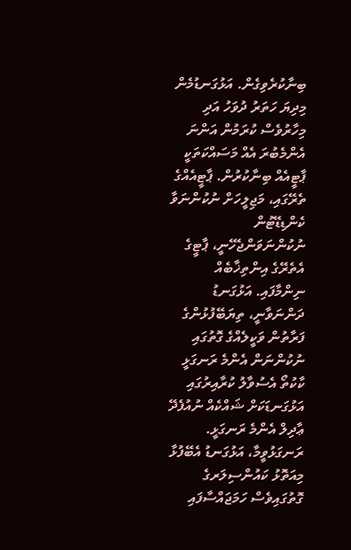ބިނާކުރެވިގެން. އަޅުގަނޑުމެން މިދިޔަ ހަތަރު ދުވަހު އަދި މިހާރުވެސް ކުރަމުން އަންނަ އެންމެބުރަ އެއް މަސައްކަތަކީ ޕާޓީއެއް ބިނާކުރުން. ޕާޓީއެއްގެ ތެރޭގައި، މަޖިލީހަށް ނުކުންނަވާ ކެންޑިޑޭޓުން ނުކުންނަވަންޖެހޭނީ، ޕާޓީގެ އެތެރޭގެ އިންތިޚާބެއް ނިންމާފައި. އަޅުގަނޑު ދަންނަވާނީ، ތިޔަބޭފުޅުންގެ ފަރާތުން ވަކީލެއްގެ ގޮތުގައި ނުކުންނަން އެންމެ ރަނގަޅީ ކާކުތޯ އެސުވާލު ކުރާއިރުގައި އަޅުގަނޑަކަށް ޝައްކެއް ނުއުފެދޭ ޢާދިލް އެންމެ ރަނގަޅީ. ރަނގަޅުވީމާ، އަޅުގަނޑު އެބޭފުޅާ މިއަތޮޅު ކައުންސިލަރގެ ގޮތުގައިވެސް ހަމަޖައްސާފައި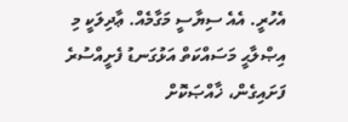އެހުރީ. އެއެ ސިޔާސީ މަގާމެއް. ޢާދިލަކީ މި އިޞްލާޙީ މަސައްކަތް އަޅުގަނޑު ފެށީއްސުރެ ފަށައިގެން، ޚާއްޞަކޮށް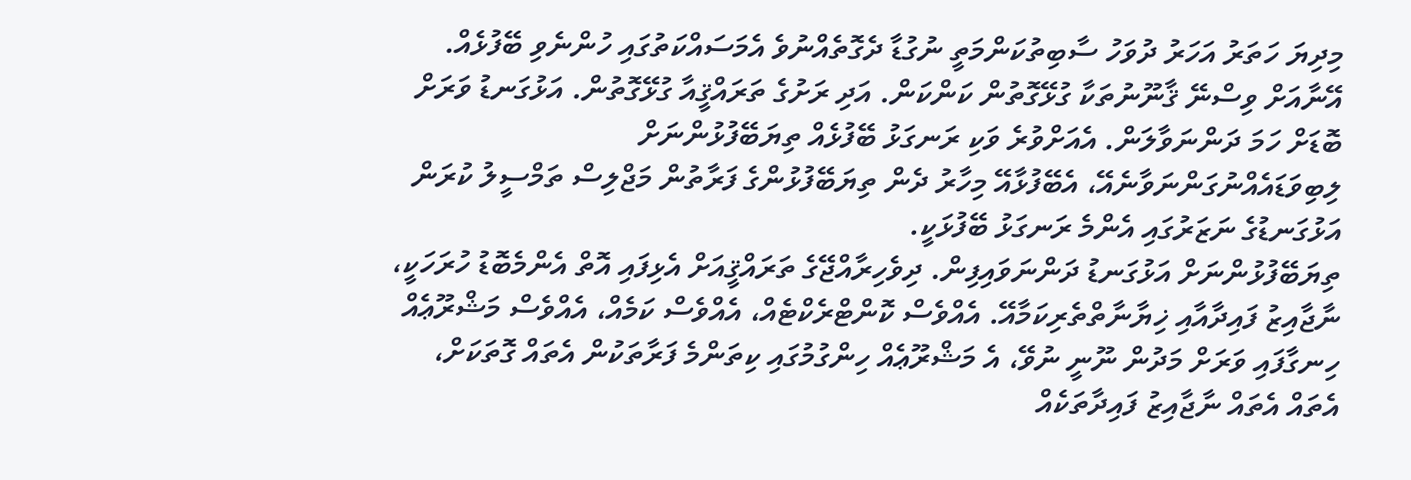މިދިޔަ ހަތަރު އަހަރު ދުވަހު ސާބިތުކަންމަތީ ނުގުޑާ ދެގޮތެއްނުވެ އެމަސައްކަތުގައި ހުންނެވި ބޭފުޅެއް. އޭނާއަށް ވިސްނޭ ޤާނޫނުތަކާ ގުޅޭގޮތުން ކަންކަން. އަދި ރަށުގެ ތަރައްޤީއާ ގުޅޭގޮތުން. އަޅުގަނޑު ވަރަށް ބޮޑަށް ހަމަ ދަންނަވާލަން. އެއަށްވުރެ ވަކި ރަނގަޅު ބޭފުޅެއް ތިޔަބޭފުޅުންނަށް ލިބިވަޑައެއްނުގަންނަވާނެއޭ، އެބޭފުޅާއޭ މިހާރު ދެން ތިޔަބޭފުޅުންގެ ފަރާތުން މަޖްލިސް ތަމްސީލު ކުރަން އަޅުގަނޑުގެ ނަޒަރުގައި އެންމެ ރަނގަޅު ބޭފުޅަކީ.
ތިޔަބޭފުޅުންނަށް އަޅުގަނޑު ދަންނަވައިފިން. ދިވެހިރާއްޖޭގެ ތަރައްޤީއަށް އެޅިފައި އޮތް އެންމެބޮޑު ހުރަހަކީ، ނާޖާއިޒު ފައިދާއާއި ޚިޔާނާތްތެރިކަމާއޭ. އެއްވެސް ކޮންޓްރެކްޓެއް، އެއްވެސް ކަމެއް، އެއްވެސް މަޝްރޫޢެއް ހިނގާފައި ވަރަށް މަދުން ނޫނީ ނުވޭ، އެ މަޝްރޫޢެއް ހިންގުމުގައި ކިތަންމެ ފަރާތަކުން އެތައް ގޮތަކަށް، އެތައް އެތައް ނާޖާއިޒު ފައިދާތަކެއް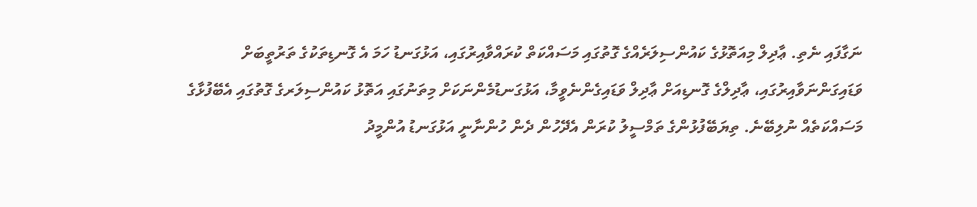ނަގާފައި ނެތި. ޢާދިލް މިއަތޮޅުގެ ކައުންސިލަރެއްގެ ގޮތުގައި މަސައްކަތް ކުރައްވާއިރުގައި، އަޅުގަނޑު ހަމަ އެ ގޮނޑިތަކުގެ ތަރުތީބަށް ވަޑައިގަންނަވާއިރުގައި، ޢާދިލްގެ ގޮނޑިއަށް ޢާދިލް ވަޑައިގެންނެވީމާ، އަޅުގަނޑުމެންނަކަށް މިތަނުގައި އަތޮޅު ކައުންސިލަރގެ ގޮތުގައި އެބޭފުޅާގެ މަސައްކަތެއް ނުލިބޭނެ. ތިޔަބޭފުޅުންގެ ތަމްސީލު ކުރަން އެދޭހުން ދެން ހުންނާނީ އަޅުގަނޑު އުންމީދު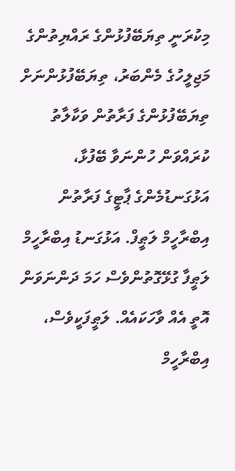މިކުރަނީ ތިޔަބޭފުޅުންގެ ރައްޔިތުންގެ މަޖިލީހުގެ މެންބަރު، ތިޔަބޭފުޅުންނަށް ތިޔަބޭފުޅުންގެ ފަރާތުން ވަކާލާތު ކުރައްވަން ހުންނަވާ ބޭފުޅާ، އަޅުގަނޑުމެންގެ ޕާޓީގެ ފަރާތުން އިބްރާހީމް ލަޠީފް. އަޅުގަނޑު އިބްރާހީމް ލަޠީފާ ގުޅޭގޮތުންވެސް ހަމަ ދަންނަވަން އޮތީ އެއް ވާހަކައެއް. ލަޠީފަކީވެސް، އިބްރާހީމް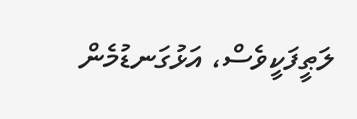ލަޠީފަކީވެސް، އަޅުގަނޑުމެން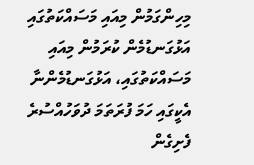މިހިންގަމުން މިއައި މަސައްކަތުގައި އަޅުގަނޑުމެން ކުރަމުން މިއައި މަސައްކަތުގައި، އަޅުގަނޑުމެންނާ އެކީގައި ހަމަ ފުރަތަމަ ދުވަހުއްސުރެ ފެށިގެން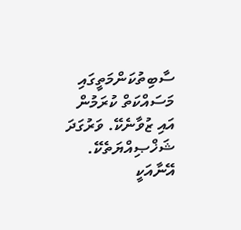ސާބިތުކަންމަތީގައި މަސައްކަތް ކުރަމުން އައި ޒުވާނެކޭ. ވަރުގަދަ ޝަޚްޞިއްޔަތެކޭ. އޭނާއަކީ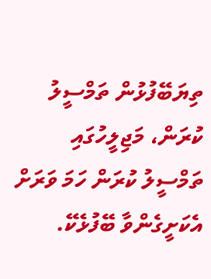ތިޔަބޭފުޅުން ތަމްސީލު ކުރަން، މަޖިލީހުގައި ތަމްސީލު ކުރަން ހަމަ ވަރަށް އެކަށީގެންވާ ބޭފުޅެކޭ.